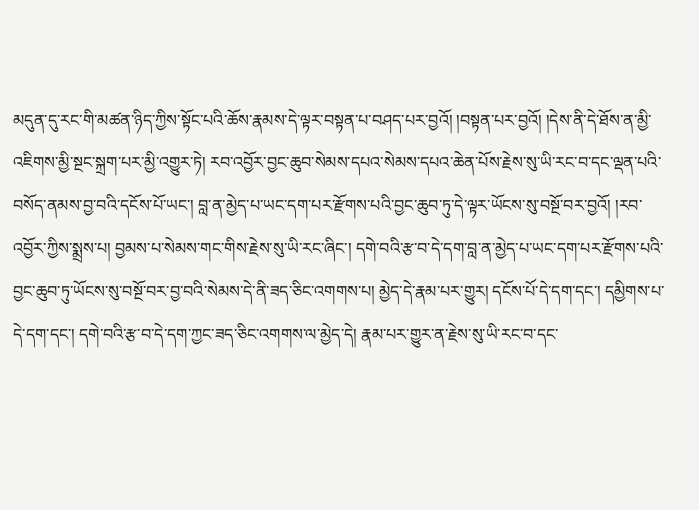མདུན་དུ་རང་གི་མཚན་ཉིད་ཀྱིས་སྟོང་པའི་ཆོས་རྣམས་དེ་ལྟར་བསྟན་པ་བཤད་པར་བྱའོ། །བསྟན་པར་བྱའོ། །དེས་ནི་དེ་ཐོས་ན་མྱི་འཇིགས་མྱི་སྔང་སྐྲག་པར་མྱི་འགྱུར་ཏེ། རབ་འབྱོར་བྱང་ཆུབ་སེམས་དཔའ་སེམས་དཔའ་ཆེན་པོས་རྗེས་སུ་ཡི་རང་བ་དང་ལྡན་པའི་བསོད་ནམས་བྱ་བའི་དངོས་པོ་ཡང་། བླ་ན་མྱེད་པ་ཡང་དག་པར་རྫོགས་པའི་བྱང་ཆུབ་ཏུ་དེ་ལྟར་ཡོངས་སུ་བསྔོ་བར་བྱའོ། །རབ་འབྱོར་ཀྱིས་སྨྲས་པ། བྱམས་པ་སེམས་གང་གིས་རྗེས་སུ་ཡི་རང་ཞིང་། དགེ་བའི་རྩ་བ་དེ་དག་བླ་ན་མྱེད་པ་ཡང་དག་པར་རྫོགས་པའི་བྱང་ཆུབ་ཏུ་ཡོངས་སུ་བསྔོ་བར་བྱ་བའི་སེམས་དེ་ནི་ཟད་ཅིང་འགགས་པ། མྱེད་དེ་རྣམ་པར་གྱུར། དངོས་པོ་དེ་དག་དང་། དམྱིགས་པ་དེ་དག་དང་། དགེ་བའི་རྩ་བ་དེ་དག་ཀྱང་ཟད་ཅིང་འགགས་ལ་མྱེད་དེ། རྣམ་པར་གྱུར་ན་རྗེས་སུ་ཡི་རང་བ་དང་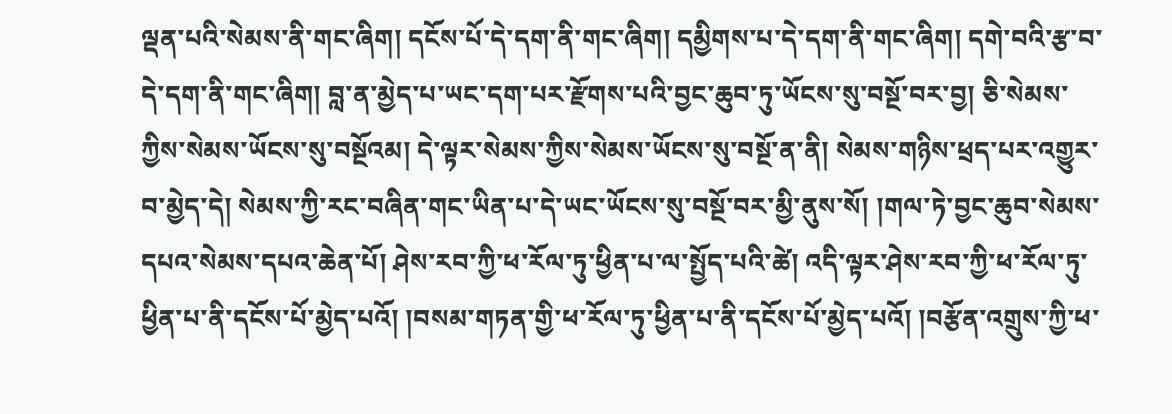ལྡན་པའི་སེམས་ནི་གང་ཞིག། དངོས་པོ་དེ་དག་ནི་གང་ཞིག། དམྱིགས་པ་དེ་དག་ནི་གང་ཞིག། དགེ་བའི་རྩ་བ་དེ་དག་ནི་གང་ཞིག། བླ་ན་མྱེད་པ་ཡང་དག་པར་རྫོགས་པའི་བྱང་ཆུབ་ཏུ་ཡོངས་སུ་བསྔོ་བར་བྱ། ཅི་སེམས་ཀྱིས་སེམས་ཡོངས་སུ་བསྔོའམ། དེ་ལྟར་སེམས་ཀྱིས་སེམས་ཡོངས་སུ་བསྔོ་ན་ནི། སེམས་གཉིས་ཕྲད་པར་འགྱུར་བ་མྱེད་དེ། སེམས་ཀྱི་རང་བཞིན་གང་ཡིན་པ་དེ་ཡང་ཡོངས་སུ་བསྔོ་བར་མྱི་ནུས་སོ། །གལ་ཏེ་བྱང་ཆུབ་སེམས་དཔའ་སེམས་དཔའ་ཆེན་པོ། ཤེས་རབ་ཀྱི་ཕ་རོལ་ཏུ་ཕྱིན་པ་ལ་སྤྱོད་པའི་ཚེ། འདི་ལྟར་ཤེས་རབ་ཀྱི་ཕ་རོལ་ཏུ་ཕྱིན་པ་ནི་དངོས་པོ་མྱེད་པའོ། །བསམ་གཏན་གྱི་ཕ་རོལ་ཏུ་ཕྱིན་པ་ནི་དངོས་པོ་མྱེད་པའོ། །བརྩོན་འགྲུས་ཀྱི་ཕ་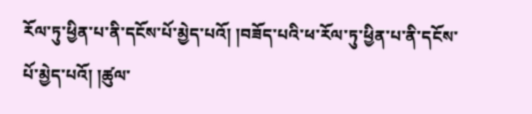རོལ་ཏུ་ཕྱིན་པ་ནི་དངོས་པོ་མྱེད་པའོ། །བཟོད་པའི་ཕ་རོལ་ཏུ་ཕྱིན་པ་ནི་དངོས་པོ་མྱེད་པའོ། །ཚུལ་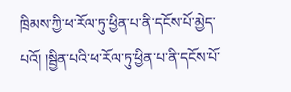ཁྲིམས་ཀྱི་ཕ་རོལ་ཏུ་ཕྱིན་པ་ནི་དངོས་པོ་མྱེད་པའོ། །སྦྱིན་པའི་ཕ་རོལ་ཏུ་ཕྱིན་པ་ནི་དངོས་པོ་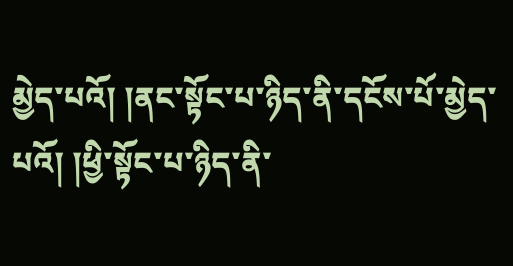མྱེད་པའོ། །ནང་སྟོང་པ་ཉིད་ནི་དངོས་པོ་མྱེད་པའོ། །ཕྱི་སྟོང་པ་ཉིད་ནི་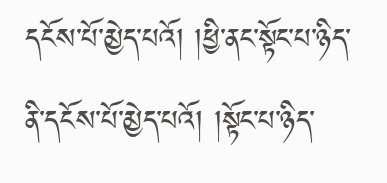དངོས་པོ་མྱེད་པའོ། །ཕྱི་ནང་སྟོང་པ་ཉིད་ནི་དངོས་པོ་མྱེད་པའོ། །སྟོང་པ་ཉིད་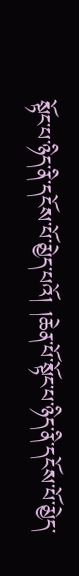སྟོང་པ་ཉིད་ནི་དངོས་པོ་མྱེད་པའོ། །ཆེན་པོ་སྟོང་པ་ཉིད་ནི་དངོས་པོ་མྱེད་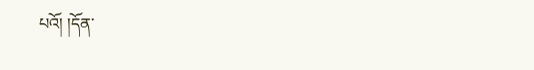པའོ། །དོན་